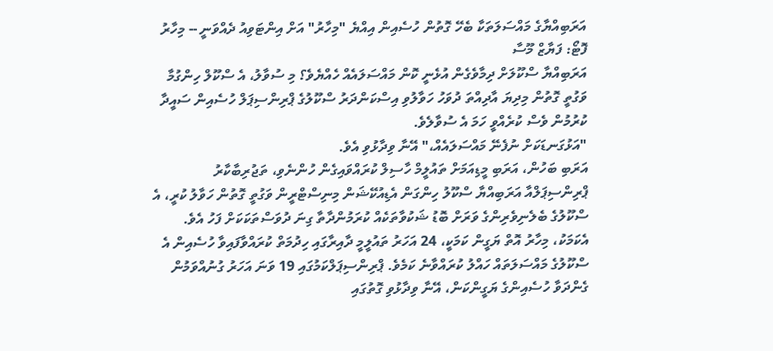އަރަބިއްޔާގެ މައްސަލަތަކާ ބެހޭ ގޮތުން ހުސެއިން އިއްޔެ "މިހާރު" އަށް އިންޓަވިއު ދެއްވަނީ -- މިހާރު ފޮޓޯ: ފަޔާޒް މޫސާ
އަރަބިއްޔާ ސްކޫލަށް ދިމާވެގެން އުޅެނީ ކޮން މައްސަލައެއް ހެއްޔެވެ؟ މި ސުވާލު، އެ ސްކޫލް ހިންގުމާ ވަގުތީ ގޮތުން މިދިޔަ އާދިއްތަ ދުވަހު ހަވާލުވި އިސްކަންދަރު ސްކޫލުގެ ޕްރިންސިޕަލް ހުސެއިން ސައީދާ ކުރުމުން ވެސް ކުރެއްވީ ހަމަ އެ ސުވާލެވެ.
"އަޅުގަނޑަކަށް ނުފެނޭ މައްސަލައެއް،" އޭނާ ވިދާޅުވި އެވެ.
އަރަބި ބަހުން، އަރަބި މީޑިއަމަށް ތައުލީމް ހާސިލް ކުރައްވައިގެން ހުންނެވި، ތަޖުރިބާކާރު ޕްރިންސިޕަލްއާ އަރަބިއްޔާ ސްކޫލު ހިންގަން އެޑިއުކޭޝަން މިނިސްޓްރީން ވަގުތީ ގޮތުން ހަވާލު ކުރީ، އެ ސްކޫލުގެ ބެލެނިވެރިންގެ ވަރަށް ބޮޑު ޝަކުވާތަކެއް ކުރަމުންދާތާ ގިނަ ދުވަސްތަކަކަށް ފަހު އެވެ. އެކަމަކު، މިހާރު އޮތް ޔަގީން ކަމަކީ، 24 އަހަރު ތައުލީމީ ދާއިރާގައި ހިދުމަތް ކުރައްވާފައިވާ ހުސެއިން އެ ސްކޫލުގެ މައްސަލަތައް ހައްލު ކުރައްވާނެ ކަމެވެ. ޕްރިންސިޕަލްކަމުގައި 19 ވަނަ އަހަރު ގުނުއްވަމުން ގެންދަވާ ހުސެއިންގެ ޔަގީންކަން، އޭނާ ވިދާޅުވި ގޮތުގައި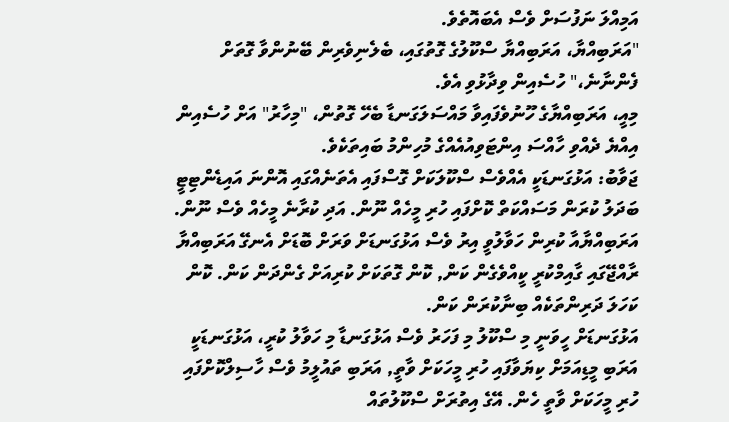އަމިއްލަ ނަފުސަށް ވެސް އެބައޮތެވެ.
"އަރަބިއްޔާ، އަރަބިއްޔާ ސްކޫލުގެ ގޮތުގައި، ބެލެނިވެރިން ބޭނުންވާ ގޮތަށް ފެންނާނެ،" ހުސެއިން ވިދާޅުވި އެވެ.
މިއީ، އަރަބިއްޔާގެ ހޫނުވެފައިވާ މައްސަލަގަނޑާ ބެހޭ ގޮތުން، "މިހާރު" އަށް ހުސެއިން އިއްޔެ ދެއްވި ހާއްސަ އިންޓަވިއުއެއްގެ މުހިންމު ބައިތަކެވެ.
ޖަވާބު: އަޅުގަނޑަކީ އެއްވެސް ސްކޫލަކަށް ގޮސްފައި އެތަނެއްގައި އޮންނަ އައިޑެންޓިޓީ ބަދަލު ކުރަން މަސައްކަތް ކޮށްފައި ހުރި މީހެއް ނޫން. އަދި ކުރާނެ މީހެއް ވެސް ނޫން. އަރަބިއްޔާއާ ކުރިން ހަވާލުވީ އިރު ވެސް އަޅުގަނޑަށް ވަރަށް ބޮޑަށް އެނގޭ އަރަބިއްޔާ ރާއްޖޭގައި ގާއިމްކުރީ ކީއްވެގެން ކަން, ކޮން ގޮތަކަށް ކުރިއަށް ގެންދަން ކަން. ކޮން ކަހަލަ ދަރިންތަކެއް ބިނާކުރަން ކަން.
އަޅުގަނޑަށް ހީވަނީ މި ސްކޫލު މި ފަހަރު ވެސް އަޅުގަނޑާ މި ހަވާލު ކުރީ، އަޅުގަނޑަކީ އަރަބި މީޑިއަމަށް ކިޔަވާފައި ހުރި މީހަކަށް ވާތީ, އަރަބި ތައުލީމު ވެސް ހާސިލްކޮށްފައި ހުރި މީހަކަށް ވާތީ ހެން. އޭގެ އިތުރަށް ސްކޫލުތައް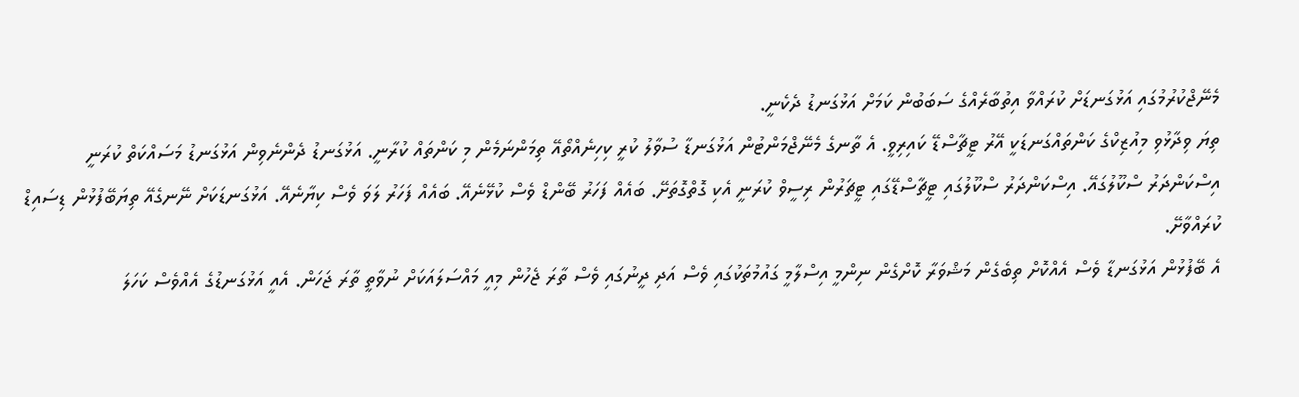މެނޭޖްކުރުމުގައި އަޅުގަނޑަށް ކުރައްވާ އިތުބާރެއްގެ ސަބަބުން ކަމަށް އަޅުގަނޑު ދެކެނީ.
ތިޔަ ވިދާޅުވި މިއުޒިކްގެ ކަންތައްގަނޑަކީ އޭރު ޓީޗާސްޑޭ ކައިރިވީ. އެ ތާނގެ މެނޭޖްމަންޓުން އަޅުގަނޑާ ސުވާލު ކުރީ ކިހިނެއްތޯއޭ ތިމަންނަމެން މި ކަންތައް ކުރާނީ. އަޅުގަނޑު ދެންނެވިން އަޅުގަނޑު މަސައްކަތް ކުރަނީ އިސްކަންދަރު ސްކޫލުގައޭ. އިސްކަންދަރު ސްކޫލުގައި ޓީޗާސްޑޭގައި ޓީޗަރުން ރިސީވް ކުރަނީ އެކި ގޮތްގޮތަށޭ. ބައެއް ފަހަރު ބޭންޑް ވެސް ކުޅޭނެއޭ. ބައެއް ފަހަރު ލަވަ ވެސް ކިޔާނެއޭ. އަޅުގަނޑަކަށް ނޭނގެއޭ ތިޔަބޭފުޅުން ޑިސައިޑް ކުރައްވާށޭ.
އެ ބޭފުޅުން އަޅުގަނޑާ ވެސް އެއްކޮށް ތިބެގެން މަޝްވަރާ ކޮށްގެން ނިންމީ އިސްލާމީ ގައުމުތަކުގައި ވެސް އަދި ދީނުގައި ވެސް ތާރަ ޖެހުން މިއީ މައްސަލައަކަށް ނުވާތީ ތާރަ ޖަހަން. އެއީ އަޅުގަނޑުގެ އެއްވެސް ކަހަލަ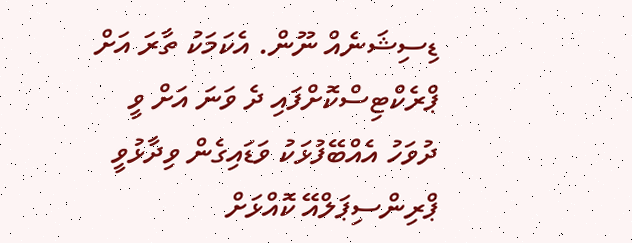ޑިސިޝަނެއް ނޫން. އެކަމަކު ތާރަ އަށް ޕްރެކްޓިސްކޮށްފައި ދެ ވަނަ އަށް ވީ ދުވަހު އެއްބޭފުޅަކު ވަޑައިގެން ވިދާޅުވީ ޕްރިންސިޕަލްއޭ ކޮއްޅަށް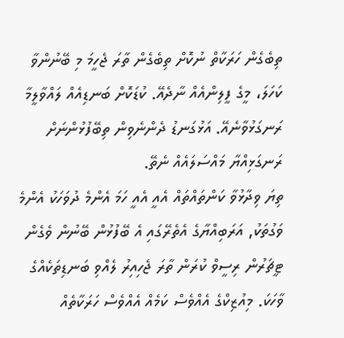ތިބެގެން ހަރަކާތް ނުކޮށް ތިބެގެން ތާރަ ޖެހީމަ މި ބޭނުންވާ ކަހަލަ، މީގެ ފީލިންއެއް ނާދެއޭ. ކުޑަކޮށް ބަނޑިއެއް ލައްވާލީމާ ރަނގަޅުވާނެއޭ. އަޅުގަނޑު ދެންނެވިން ތިބޭފުޅުންނަށް ރަނގަޅިއްޔާ މައްސަލައެއް ނެތޭ.
ތިޔަ ވިދާޅުވާ ކަންތައްތައް އެއީ އެއީ ހަމަ އެންމެ ދުވަހަކު އެންމެ ވަގުތަކު, އަރަބިއްޔާގެ އެތެރޭގައި އެ ބޭފުޅުން ބޭނުން ވެގެން ޓީޗަރުން ރިސީވް ކުރަން ތާރަ ޖެހިއިރު ލެއްވި ބަނޑިތަކެއްގެ ވާހަކަ. މިއުޒިކްގެ އެއްވެސް ކަމެއް އެއްވެސް ހަރަކާތެއް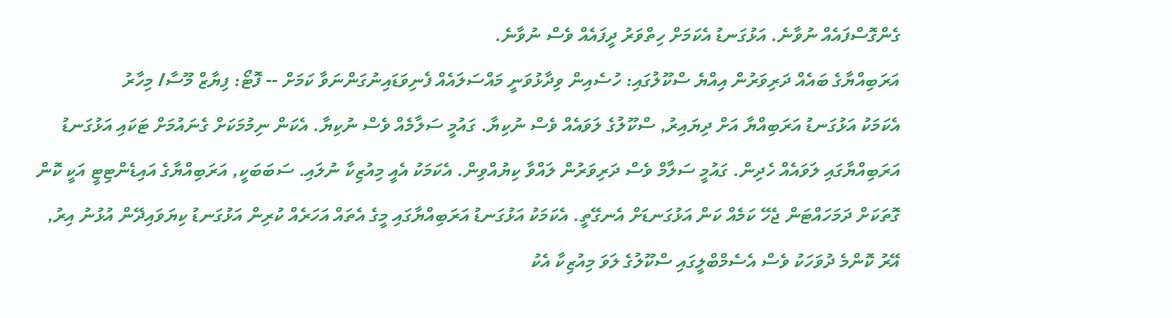ގެންގޮސްފައެއް ނުވާނެ. އަޅުގަނޑު އެކަމަށް ހިތްވަރު ދީފައެއް ވެސް ނުވާނެ.
އަރަބިއްޔާގެ ބައެއް ދަރިވަރުން އިއްޔެ ސްކޫލުގައި: ހުސެއިން ވިދާޅުވަނީ މައްސަލައެއް ފެނިވަޑައިނުގަންނަވާ ކަމަށް -- ފޮޓޯ: ފިޔާޒް މޫސާ/ މިހާރު
އެކަމަކު އަޅުގަނޑު އަރަބިއްޔާ އަށް ދިޔައިރު, ސްކޫލުގެ ލަވައެއް ވެސް ނުކިޔާ. ގައުމީ ސަލާމެއް ވެސް ނުކިޔާ. އެކަން ނިމުމަކަށް ގެނައުމަށް ޓަކައި އަޅުގަނޑު އަރަބިއްޔާގައި ލަވައެއް ހެދިން. ގައުމީ ސަލާމް ވެސް ދަރިވަރުން ލައްވާ ކިޔުއްވިން. އެކަމަކު އެއީ މިއުޒިކާ ނުލައި. ސަބަބަކީ, އަރަބިއްޔާގެ އައިޑެންޓިޓީ އަކީ ކޮން ގޮތަކަށް ދަމަހައްޓަން ޖެހޭ ކަމެއް ކަން އަޅުގަނޑަށް އެނގޭތީ. އެކަމަކު އަޅުގަނޑު އަރަބިއްޔާގައި މީގެ އެތައް އަހަރެއް ކުރިން އަޅުގަނޑު ކިޔަވައިދޭން އުޅުނު އިރު, އޭރު ކޮންމެ ދުވަހަކު ވެސް އެސެމްބްލީގައި ސްކޫލުގެ ލަވަ މިއުޒިކާ އެކު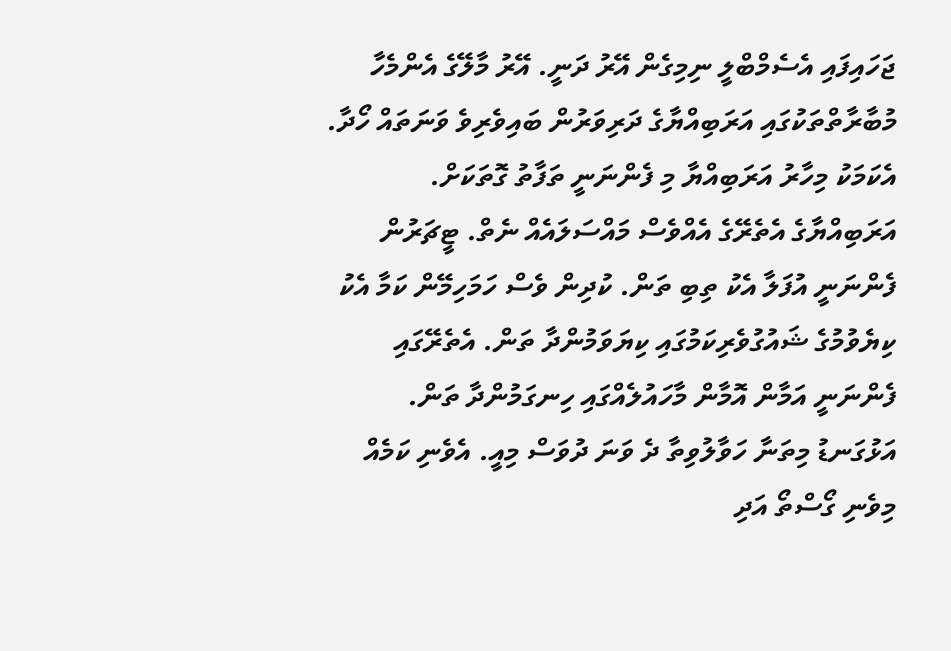ޖަހައިފައި އެސެމްބްލީ ނިމިގެން އޭރު ދަނީ. އޭރު މާލޭގެ އެންމެހާ މުބާރާތްތަކުގައި އަރަބިއްޔާގެ ދަރިވަރުން ބައިވެރިވެ ވަނަތައް ހޯދާ. އެކަމަކު މިހާރު އަރަބިއްޔާ މި ފެންނަނީ ތަފާތު ގޮތަކަށް.
އަރަބިއްޔާގެ އެތެރޭގެ އެއްވެސް މައްސަލައެއް ނެތް. ޓީޗަރުން ފެންނަނީ އުފަލާ އެކު ތިބި ތަން. ކުދިން ވެސް ހަމަހިމޭން ކަމާ އެކު ކިޔެވުމުގެ ޝައުގުވެރިކަމުގައި ކިޔަވަމުންދާ ތަން. އެތެރޭގައި ފެންނަނީ އަމާން އޮމާން މާހައުލެއްގައި ހިނގަމުންދާ ތަން.
އަޅުގަނޑު މިތަނާ ހަވާލުވިތާ ދެ ވަނަ ދުވަސް މިއީ. އެވެނި ކަމެއް މިވެނި ގޯސްތޯ އަދި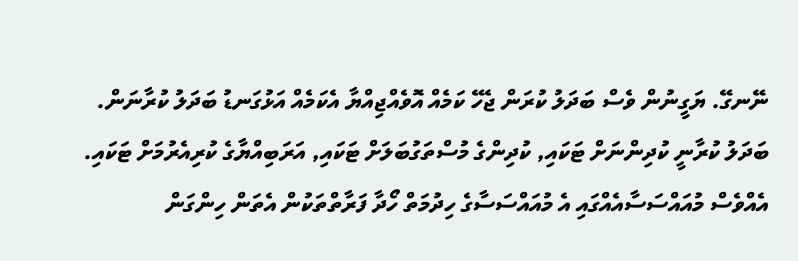ނޭނގޭ. ޔަގީނުން ވެސް ބަދަލު ކުރަން ޖެހޭ ކަމެއް އޮވެއްޖިއްޔާ އެކަމެއް އަޅުގަނޑު ބަދަލު ކުރާނަން. ބަދަލު ކުރާނީ ކުދިންނަށް ޓަކައި, ކުދިންގެ މުސްތަގުބަލަށް ޓަކައި, އަރަބިއްޔާގެ ކުރިއެރުމަށް ޓަކައި.
އެއްވެސް މުއައްސަސާއެއްގައި އެ މުއައްސަސާގެ ހިދުމަތް ހޯދާ ފަރާތްތަކުން އެތަން ހިންގަން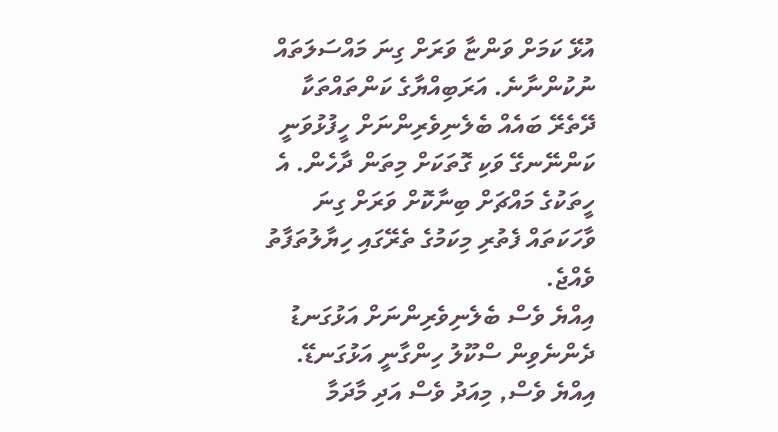އުޅޭ ކަމަށް ވަންޏާ ވަރަށް ގިނަ މައްސަލަތައް ނުކުންނާނެ. އަރަބިއްޔާގެ ކަންތައްތަކާ ދޭތެރޭ ބައެއް ބެލެނިވެރިންނަށް ހީފުޅުވަނީ ކަންނޭނގޭ ވަކި ގޮތަކަށް މިތަން ދާހެން. އެ ހީތަކުގެ މައްޗަށް ބިނާކޮށް ވަރަށް ގިނަ ވާހަކަތައް ފެތުރި މިކަމުގެ ތެރޭގައި ހިޔާލުތަފާތު ވެއްޖެ.
އިއްޔެ ވެސް ބެލެނިވެރިންނަށް އަޅުގަނޑު ދެންނެވިން ސްކޫލު ހިންގާނީ އަޅުގަނޑޭ. އިއްޔެ ވެސް, މިއަދު ވެސް އަދި މާދަމާ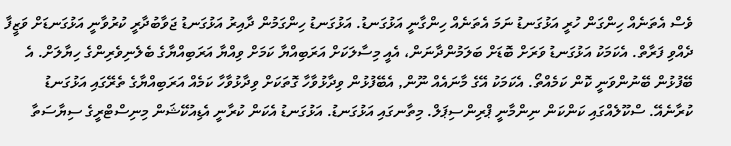ވެސް އެތަނެއް ހިންގަން ހުރީ އަޅުގަނޑު ނަމަ އެތަނެއް ހިންގާނީ އަޅުގަނޑު. އަޅުގަނޑު ހިންގަމުން ދާއިރު އަޅުގަނޑު ޖަވާބުދާރީ ކުރުވާނީ އަޅުގަނޑަށް ވަޒީފާ ދެއްވި ފަރާތް. އެކަމަކު އަޅުގަނޑު ވަރަށް ބޮޑަށް ބަލަމުންދާނަން، އެއީ މިސާލަކަށް އަރަބިއްޔާ ކަމަށް ވިއްޔާ އަރަބިއްޔާގެ ބެލެނިވެރިންގެ ހިޔާލަށް. އެ ބޭފުޅުން ބޭނުންވަނީ ކޮން ކަމެއްތޯ. އެކަމަކު އޭގެ މާނައެއް ނޫން, އެބޭފުޅުން ވިދާޅުވާހާ ގޮތަކަށް ވިދާޅުވާހާ ކަމެއް އަރަބިއްޔާގެ ތެރޭގައި އަޅުގަނޑު ކުރާނެއޭ. ސްކޫލެއްގައި ކަންކަން ނިންމާނީ ޕްރިންސިޕަލް. މިތާނގައި އަޅުގަނޑު. އަޅުގަނޑު އެކަން ކުރާނީ އެޑިއުކޭޝަން މިނިސްޓްރީގެ ސިޔާސަތާ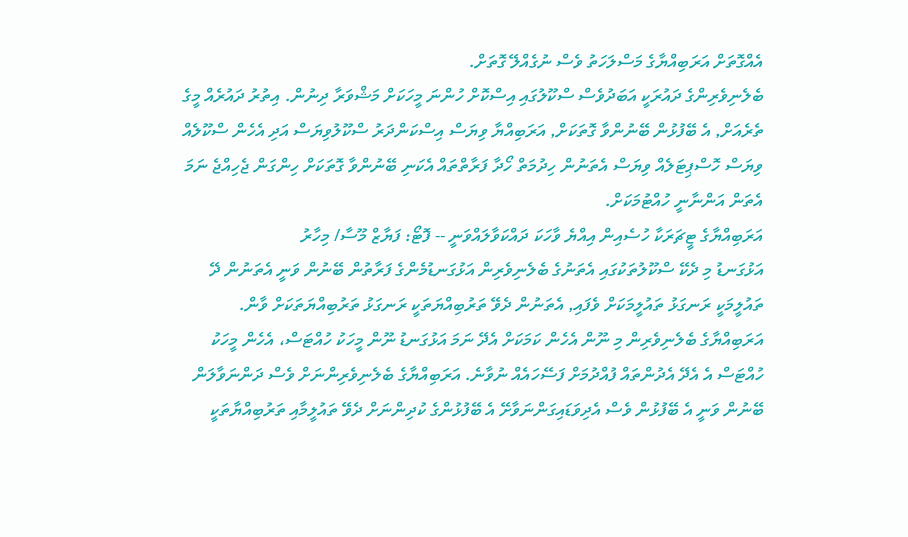އެއްގޮތަށް އަރަބިއްޔާގެ މަސްލަހަތު ވެސް ނުގެއްލޭ ގޮތަށް.
ބެލެނިވެރިންގެ ދައުރަކީ އަބަދުވެސް ސްކޫލުގައި އިސްކޮށް ހުންނަ މީހަކަށް މަޝްވަރާ ދިނުން. އިތުރު ދައުރެއް މީގެ ތެރެއަށް, އެ ބޭފުޅުން ބޭނުންވާ ގޮތަކަށް, އަރަބިއްޔާ ވިޔަސް އިސްކަންދަރު ސްކޫލުވިޔަސް އަދި އެހެން ސްކޫލެއް ވިޔަސް ހޮސްޕިޓަލެއް ވިޔަސް އެތަނުން ހިދުމަތް ހޯދާ ފަރާތްތައް އެކަނި ބޭނުންވާ ގޮތަކަށް ހިންގަން ޖެހިއްޖެ ނަމަ އެތަން އަންނާނީ ހުއްޓުމަކަށް.
އަރަބިއްޔާގެ ޓީޗަރަކާ ހުސެއިން އިއްޔެ ވާހަކަ ދައްކަވާލައްވަނީ -- ފޮޓޯ: ފަޔާޒް މޫސާ/ މިހާރު
އަޅުގަނޑު މި ދެކޭ ސްކޫލުތަކުގައި އެތަނުގެ ބެލެނިވެރިން އަޅުގަނޑުމެންގެ ފަރާތުން ބޭނުން ވަނީ އެތަނުން ދޭ ތައުލީމަކީ ރަނގަޅު ތައުލީމަކަށް ވެފައި, އެތަނުން ދެވޭ ތަރުބިއްޔަތަކީ ރަނގަޅު ތަރުބިއްޔަތަކަށް ވާން. އަރަބިއްޔާގެ ބެލެނިވެރިން މި ނޫން އެހެން ކަމަކަށް އެދޭ ނަމަ އަޅުގަނޑު ނޫން މީހަކު ހުއްޓަސް، އެހެން މީހަކު ހުއްޓަސް އެ އެދޭ އެދުންތައް ފުއްދުމަށް ފަސޭހައެއް ނުވާނެ. އަރަބިއްޔާގެ ބެލެނިވެރިންނަށް ވެސް ދަންނަވާލަން ބޭނުން ވަނީ އެ ބޭފުޅުން ވެސް އެދިވަޑައިގަންނަވާށޭ އެ ބޭފުޅުންގެ ކުދިންނަށް ދެވޭ ތައުލީމާއި ތަރުބިއްޔާތަކީ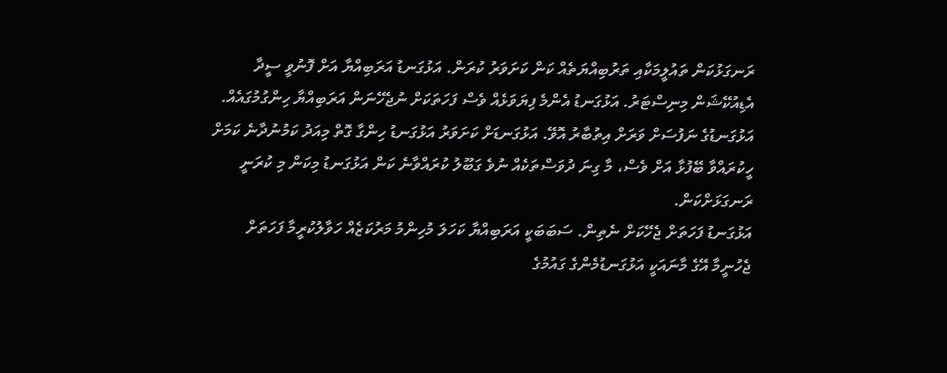ރަނގަޅުކަން ތައުލީމަކާއި ތަރުބިއްޔަތެއް ކަން ކަށަވަރު ކުރަން. އަޅުގަނޑު އަރަބިއްޔާ އަށް ފޮނުވީ ސީދާ އެޑިއުކޭޝަން މިނިސްޓަރު. އަޅުގަނޑު އެންމެ ފިޔަވަޅެއް ވެސް ފަހަތަކަށް ނުޖެހޭނަން އަރަބިއްޔާ ހިންގުމުގައެއް. އަޅުގަނޑުގެ ނަފުސަށް ވަރަށް އިތުބާރު އޮވޭ. އަޅުގަނޑަށް ކަށަވަރު އަޅުގަނޑު ހިންގާ ގޮތް މިއަދު ކަމުނުދާނެ ކަމަށް ހީކުރައްވާ ބޭފުޅާ އަށް ވެސް، މާ ގިނަ ދުވަސްތަކެއް ނުވެ ގަބޫލު ކުރައްވާނެ ކަން އަޅުގަނޑު މިކަން މި ކުރަނީ ރަނގަޅަށްކަން.
އަޅުގަނޑު ފަހަތަށް ޖެހޭކަށް ނެތިން. ސަބަބަކީ އަރަބިއްޔާ ކަހަލަ މުހިންމު މަރުކަޒެއް ހަވާލުކުރީމާ ފަހަތަށް ޖެހުނީމާ އޭގެ މާނައަކީ އަޅުގަނޑުމެންގެ ގައުމުގެ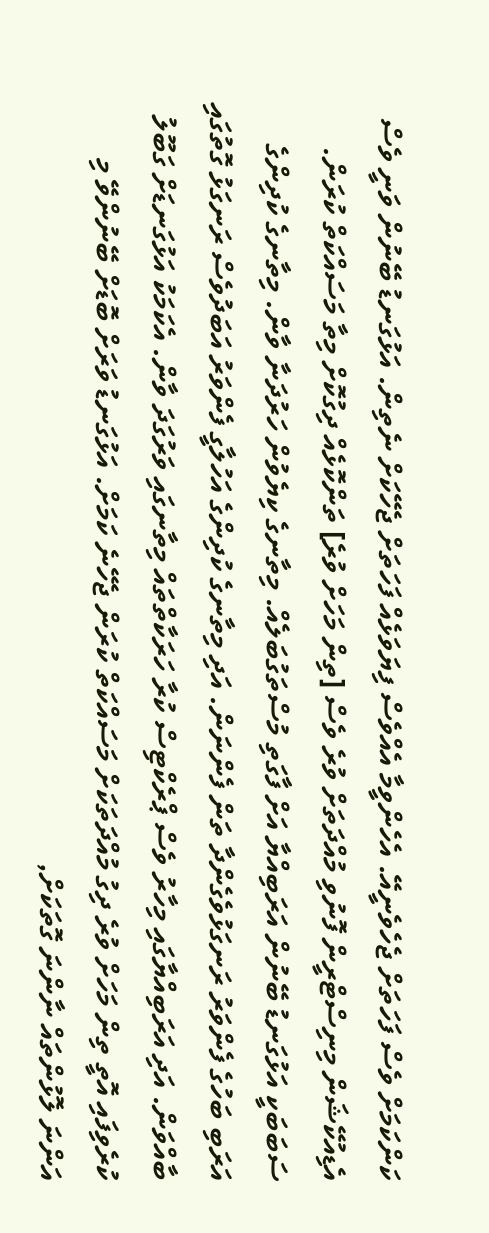ކަންކަމަށް ވެސް ފަހަތަށް ޖެހެވެނީއޭ. އެހެންވީމާ އެއްވެސް ފިޔަވަޅެއް ފަހަތަށް ޖެހޭކަށް ނެތިން. އަޅުގަނޑު ބޭނުން ވަނީ ވެސް އެޑިއުކޭޝަން މިނިސްޓްރީން ފޮނުވި މުއްދަތަށް ވުރެ ވެސް [ތިން މަހަށް ވުރެ] ތަންކޮޅެއް ދިގުކޮށް މިތާ މަސައްކަތް ކުރަން. ސަބަބަކީ އަޅުގަނޑު ބޭނުން އަރަބިއްޔާ އަށް ފާގަތި މުސްތަގުބަލެއް. މިތާނގެ ކިޔެވުން ހަރުދަނާ ވާން. މިތާނގެ ކުދިންގެ އަރަބި ބަހުގެ ފެންވަރު ރަނގަޅުވެގެންދާ ތަން ފެންނަން. އަދި މިތާނގެ ކުދިންގެ އަހުލާގީ ފެންވަރު އަބަދުވެސް ރަނގަޅު ގޮތުގައި ބާއްވަން. އަދި އަރަބިއްޔާގައި މިހާރު ވެސް ޕްރެކްޓިސް ކުރާ ހަރަކާތްތައް މިތާނގައި ވަރުގަދަ ވާން. އެކަމަކު އަޅުގަނޑަށް ގަބޫލު ކުރެވިފައި އޮތީ ތިން މަހަށް ވުރެ ދިގު މުއްދަތަކަށް މަސައްކަތް ކުރަން ޖެހޭނެ ކަމަށް. އަޅުގަނޑު ވަރަށް ބޮޑަށް ބޭނުންވޭ މި އަންނަ ލޮޅުންތައް ނާންނަ ގޮތަކަށް,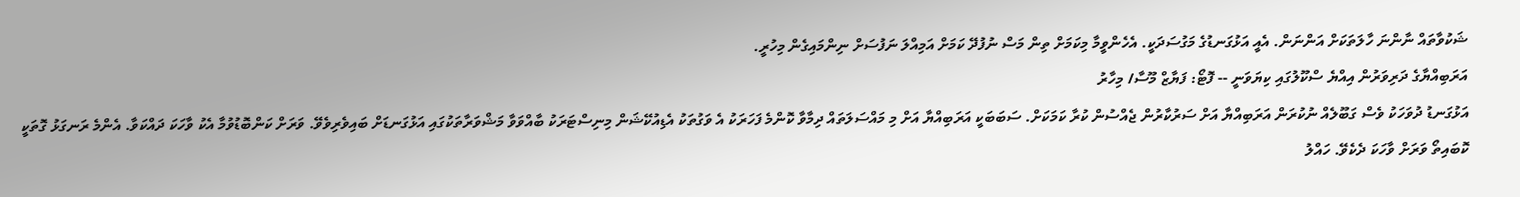ޝަކުވާތައް ނާންނަ ހާލަތަކަށް އަންނަން. އެއީ އަޅުގަނޑުގެ މަގުސަދަކީ. އެހެންވީމާ މިކަމަށް ތިން މަސް ނުފުދޭ ކަމަށް އަމިއްލަ ނަފުސަށް ނިންމައިގެން މިހުރީ.
އަރަބިއްޔާގެ ދަރިވަރުން އިއްޔެ ސްކޫލުގައި ކިޔަވަނީ -- ފޮޓޯ: ފަޔާޒް މޫސާ/ މިހާރު
އަޅުގަނޑު ދުވަހަކު ވެސް ގަބޫލެއް ނުކުރަން އަރަބިއްޔާ އަށް ސަރުކާރުން ޖެއްސުން ކުރާ ކަމަކަށް. ސަބަބަކީ އަރަބިއްޔާ އަށް މި މައްސަލަތައް ދިމާވާ ކޮންމެ ފަހަރަކު އެ ވަގުތަކު އެޑިއުކޭޝަން މިނިސްޓަރަކު ބާއްވަވާ މަޝްވަރާތަކުގައި އަޅުގަނޑަށް ބައިވެރިވެވޭ. ވަރަށް ކަންބޮޑުވުމާ އެކު ވާހަކަ ދައްކަވާ. އެންމެ ރަނގަޅު ގޮތަކީ ކޮބައިތޯ ވަރަށް ވާހަކަ ދެކެވޭ. ހައްލު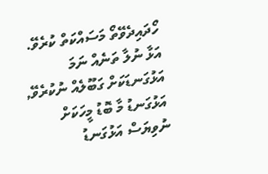ހޯދައިދެވޭތޯ މަސައްކަތް ކުރެވޭ.
އަޅާ ނުލާ ތަނެއް ނަމަ އަޅުގަނޑަކަށް ގަބޫލެއް ނުކުރެވޭ, އަޅުގަނޑު މާ ބޮޑު މީހަކަށް ނުވިޔަސް އަޅުގަނޑު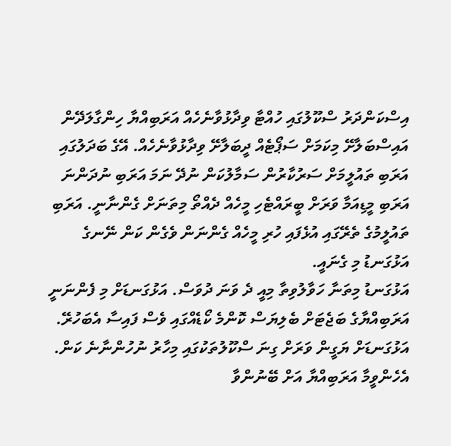އިސްކަންދަރު ސްކޫލުގައި ހުއްޓާ ވިދާޅުވާނެހެއް އަރަބިއްޔާ ހިންގާލަދޭން އައިސްބަލާށޭ މިކަމަށް ސަޕޯޓެއް ދީބަލާށޭ ވިދާޅުވާނެހެއް. އޭގެ ބަދަލުގައި އަރަބި ތައުލީމަށް ސަރުކާރުން ސަމާލުކަން ނުދޭ ނަމަ އަރަބި ނުދަންނަ އަރަބި މީޑިއަމާ ވަރަށް ބީރައްޓެހި މީހެއް ދެއްތޯ މިތަނަށް ގެންނާނީ. އަރަބި ތައުލީމުގެ ތެރޭގައި އުޅެފައި ހުރި މީހެއް ގެންނަން ވެގެން ކަން ނޭނގެ އަޅުގަނޑު މި ގެނައީ.
އަޅުގަނޑު މިތަނާ ހަވާލުވިތާ މިއީ ދެ ވަނަ ދުވަސް. އަޅުގަނޑަށް މި ފެންނަނީ އަރަބިއްޔާގެ ބަޖެޓަށް ބެލިޔަސް ކޮންމެ ކޯޑެއްގައި ވެސް ފައިސާ އެބަހުރޭ. އަޅުގަނޑަށް ޔަގީން ވަރަށް ގިނަ ސްކޫލުތަކުގައި މިހާރު ނުހުންނާނެ ކަން. އެހެންވީމާ އަރަބިއްޔާ އަށް ބޭނުންވާ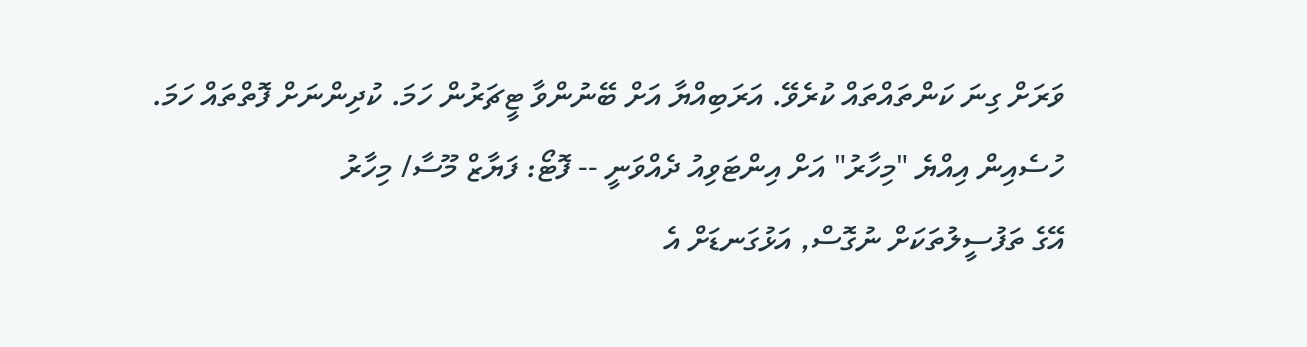ވަރަށް ގިނަ ކަންތައްތައް ކުރެވޭ. އަރަބިއްޔާ އަށް ބޭނުންވާ ޓީޗަރުން ހަމަ. ކުދިންނަށް ފޮތްތައް ހަމަ.
ހުސެއިން އިއްޔެ "މިހާރު" އަށް އިންޓަވިއު ދެއްވަނީ -- ފޮޓޯ: ފަޔާޒް މޫސާ/ މިހާރު
އޭގެ ތަފުސީލުތަކަށް ނުގޮސް, އަޅުގަނޑަށް އެ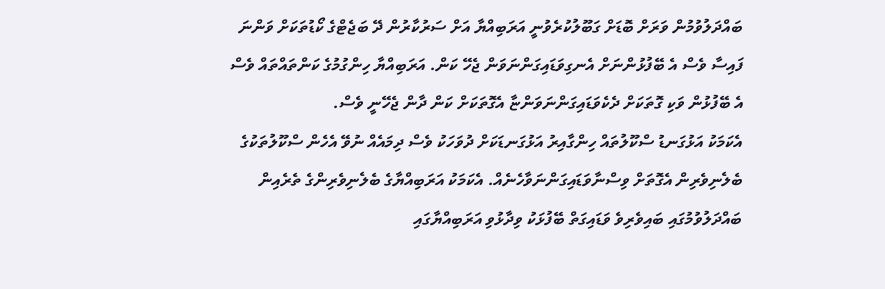ބައްދަލުވުމުން ވަރަށް ބޮޑަށް ގަބޫލުކުރެވުނީ އަރަބިއްޔާ އަށް ސަރުކާރުން ދޭ ބަޖެޓްގެ ކޯޑުތަކަށް ވަންނަ ފައިސާ ވެސް އެ ބޭފުޅުންނަށް އެނގިވަޑައިގަންނަވަން ޖެހޭ ކަން. އަރަބިއްޔާ ހިންގުމުގެ ކަންތައްތައް ވެސް އެ ބޭފުޅުން ވަކި ގޮތަކަށް ދެކެވަޑައިގަންނަވަންޏާ އެގޮތަކަށް ކަން ދާން ޖެހޭނީ ވެސް.
އެކަމަކު އަޅުގަނޑު ސްކޫލުތައް ހިންގާއިރު އަޅުގަނޑަކަށް ދުވަހަކު ވެސް ދިމައެއް ނުވޭ އެހެން ސްކޫލުތަކުގެ ބެލެނިވެރިން އެގޮތަށް ވިސްނާވަޑައިގަންނަވާހެނެއް. އެކަމަކު އަރަބިއްޔާގެ ބެލެނިވެރިންގެ ތެރެއިން ބައްދަލުވުމުގައި ބައިވެރިވެ ވަޑައިގަތް ބޭފުޅަކު ވިދާޅުވި އަރަބިއްޔާގައި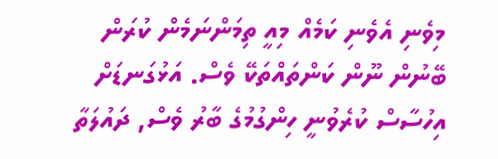މިވެނި އެވެނި ކަމެއް މިއީ ތިމަންނަމެން ކުރަން ބޭނުން ނޫން ކަންތައްތަކޭ ވެސް. އަޅުގަނޑަށް އިހުސާސް ކުރެވުނީ ހިންގުމުގެ ބާރު ވެސް, ދައުލަތާ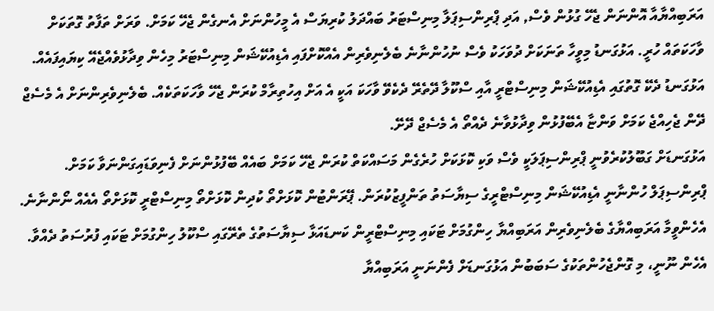އަރަބިއްޔާއާ އޮންނަން ޖެހޭ ގުޅުން ވެސް, އަދި ޕްރިންސިޕަލާ މިނިސްޓަރު ބައްދަލު ކުރިޔަސް އެ މީހުންނަށް އެނގެން ޖެހޭ ކަމަށް. ވަރަށް ތަފާތު ގޮތަކަށް ވާހަކަތައް ހުރީ. އަޅުގަނޑު މިވީހާ ތަނަކަށް ދުވަހަކު ވެސް ނުހުންނާނެ ބެލެނިވެރިން އެއްކޮށްފައި އެޑިއުކޭޝަން މިނިސްޓަރު މިހެން ވިދާޅުވެއްޖެއޭ ކިޔައިފައެއް. އަޅުގަނޑު ދެކޭ ގޮތުގައި އެޑިއުކޭޝަން މިނިސްޓްރީ އާއި ސްކޫލާ ދޭތެރޭ ދެކެވޭ ވާހަކަ އަކީ އެ އަށް އިހުތިރާމް ކުރަން ޖެހޭ ވާހަކަތަކެއް. ބެލެނިވެރިންނަށް އެ މެސެޖް ދޭން ޖެހިއްޖެ ކަމަށް ވަންޏާ އެބޭފުޅުން ވިދާޅުވާނެ ދެއްތޯ އެ މެސެޖް ދޭށޭ.
އަޅުގަނޑަށް ގަބޫލުކުރެވުނީ ޕްރިންސިޕަލަކީ ވެސް ވަކި ކޮޅަކަށް ހުރެގެން މަސައްކަތް ކުރަން ޖެހޭ ކަމަށް ބައެއް ބޭފުޅުންނަށް ފެނިވަޑައިގަންނަވާ ކަމަށް. ޕްރިންސިޕަލް ހުންނާނީ އެޑިއުކޭޝަން މިނިސްޓްރީގެ ސިޔާސަތު ތަންފީޒުކުރަން. ޕޭރަންޓުން ކޮޅަށްތޯ ކުދިން ކޮޅަށްތޯ މިނިސްޓްރީ ކޮޅަށްތޯ އެއެއް ނޯންނާނެ. އެހެންވީމާ އަރަބިއްޔާގެ ބެލެނިވެރިން އަރަބިއްޔާ ހިންގުމަށް ޓަކައި މިނިސްޓްރީން ކަނޑައަޅާ ސިޔާސަތުގެ ތެރޭގައި ސްކޫލު ހިންގުމަށް ޓަކައި ފުރުސަތު ދެއްވާ. އެހެން ނޫނީ، މި ގޮންޖެހުންތަކުގެ ސަބަބުން އަޅުގަނޑަށް ފެންނަނީ އަރަބިއްޔާ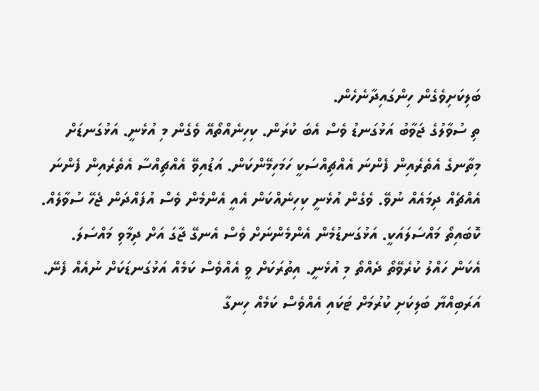ބަލިކަށިވެގެން ހިންގައިދާނެހެން.
ތި ސުވާލުގެ ޖަވާބު އަޅުގަނޑު ވެސް އެބަ ކުރަން. ކިހިނެއްތޯއޭ ވެގެން މި އުޅެނީ. އަޅުގަނޑަށް މިތާނގެ އެތެރެއިން ފެންނަ އެއްޗިއްސަކީ ހަމަހިމޭންކަން. އަޑުއިވޭ އެއްޗިއްސާ އެތެރެއިން ފެންނަ އެއްޗެއް ދިމައެއް ނުވޭ. ވެގެން އުޅެނީ ކިހިނެއްކަން އެއީ އެންމެން ވެސް އުފައްދަން ޖެހޭ ސުވާލެއް. ކޮބައިތޯ މައްސަލައަކީ. އަޅުގަނޑުމެން އެންމެންނަށް ވެސް އެނގޭ ޖާގަ އަށް ދިމާވި މައްސަލަ. އެކަން ހައްލު ކުރެވޭތޯ ދެއްތޯ މި އުޅެނީ. އިތުރަކަށް ވީ އެއްވެސް ކަމެއް އަޅުގަނޑަކަށް ނުއެއް ފެނޭ. އަރަބިއްޔާ ބަލިކަށި ކުރުމަށް ޓަކައި އެއްވެސް ކަމެއް ހިނގާ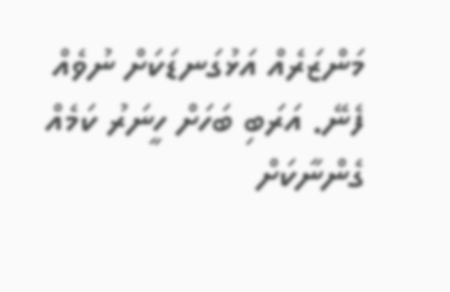މަންޒަރެއް އަޅުގަނޑަކަށް ނުވެއް ފެނޭ. އަރަބި ބަހަށް ހީނަރު ކަމެއް ގެންނާކަށް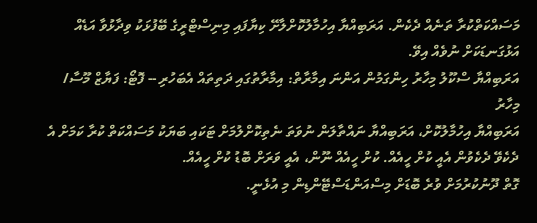މަސައްކަތްކުރާ ތަނެއް ދެކެން. އަރަބިއްޔާ އިހުމާލުކޮށްލާށޭ ކިޔާފައި މިނިސްޓްރީގެ ބޭފުޅަކު ވިދާޅުވާ އަޑެއް އަޅުގަނޑަކަށް ނުވެއް އިވޭ.
އަރަބިއްޔާ ސްކޫލު މިހާރު ހިންގަމުން އަންނަ އިމާރާތް: އިމާރާތުގައި ދަތިތައް އެބަހުރި -- ފޮޓޯ: ފަޔާޒް މޫސާ/ މިހާރު
އަރަބިއްޔާ އިހުމާލުކޮށް، އަރަބިއްޔާ ނައްތާލަން ނުވަތަ ނެތިކޮށްލުމަށް ޓަކައި ބަޔަކު މަސައްކަތް ކުރާ ކަމަށް އެ ދެކެވޭ ދެކެވުން އެއީ ކުށް ހީއެއް. ކުށް ހީއެއް ނޫން، އެއީ ވަރަށް ބޮޑު ކުށް ހީއެއް.
ގޮތް ދޫނުކުރުމަށް ވުރެ ބޮޑަށް މިސްއަންޑަސްޓޭންޑިން މި އުޅެނީ.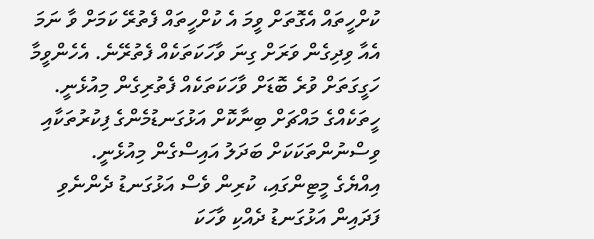ކުށްހީތައް އެގޮތަށް ވީމަ އެ ކުށްހީތައް ފެތުރޭ ކަމަށް ވާ ނަމަ އެއާ ވިދިގެން ވަރަށް ގިނަ ވާހަކަތަކެއް ފެތުރޭނެ. އެހެންވީމާ ހަގީގަތަށް ވުރެ ބޮޑަށް ވާހަކަތަކެއް ފެތުރިގެން މިއުޅެނީ. ހީތަކެއްގެ މައްޗަށް ބިނާކޮށް އަޅުގަނޑުމެންގެ ފިކުރުތަކާއި ވިސްނުންތަކަކަށް ބަދަލު އައިސްގެން މިއުޅެނީ.
އިއްޔެގެ މީޓިންގައި، ކުރިން ވެސް އަޅުގަނޑު ދެންނެވި ފަދައިން އަޅުގަނޑު ދެއްކި ވާހަކަ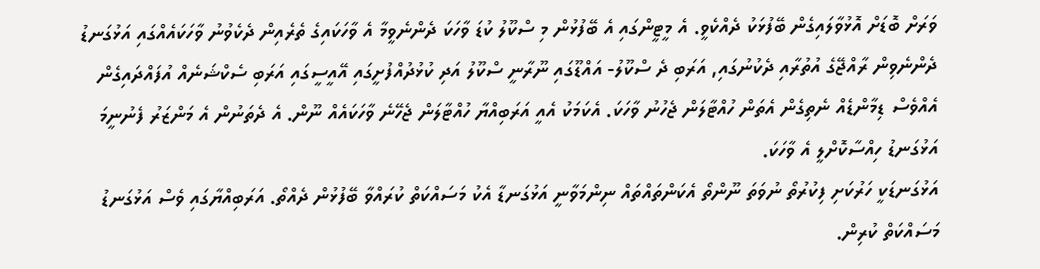ވަރަށް ބޮޑަށް އޮޅުވާލައިގެން ބޭފުޅަކު ދެއްކެވީ. އެ މީޓީންގައި އެ ބޭފުޅުން މި ސްކޫލު ކުޑަ ވާހަކަ ދެންނެވީމާ އެ ވާހަކައިގެ ތެރެއިން ދެކެވުނު ވާހަކައެއްގައި އަޅުގަނޑު ދެންނެވިން ރާއްޖޭގެ އުތުރާއި ދެކުނުގައި, އަރަބި ދެ ސްކޫލު- އައްޑޫގައި ނޫރާނީ ސްކޫލު އަދި ކުޅުދުއްފުށީގައި އޭއީސީގައި އަރަބި ސެކްޝަނެއް އުފައްދައިގެން އެއްވެސް ޑިމާންޑެއް ނެތިގެން އެތަން ހުއްޓާލަން ޖެހުނު ވާހަކަ. އެކަމަކު އެއީ އަރަބިއްޔާ ހުއްޓާލަން ޖެހޭނެ ވާހަކައެއް ނޫން. އެ ދެތަނުން އެ މަންޒަރު ފެނުނީމަ އަޅުގަނޑު ހިއްސާކޮށްލީ އެ ވާހަކަ.
އަޅުގަނޑަކީ ހަރުކަށި ފިކުރުތޯ ނުވަތަ ނޫންތޯ އެކަންތައްތައް ނިންމަވާނީ އަޅުގަނޑާ އެކު މަސައްކަތް ކުރައްވާ ބޭފުޅުން ދެއްތޯ. އަރަބިއްޔާގައި ވެސް އަޅުގަނޑު މަސައްކަތް ކުރިން.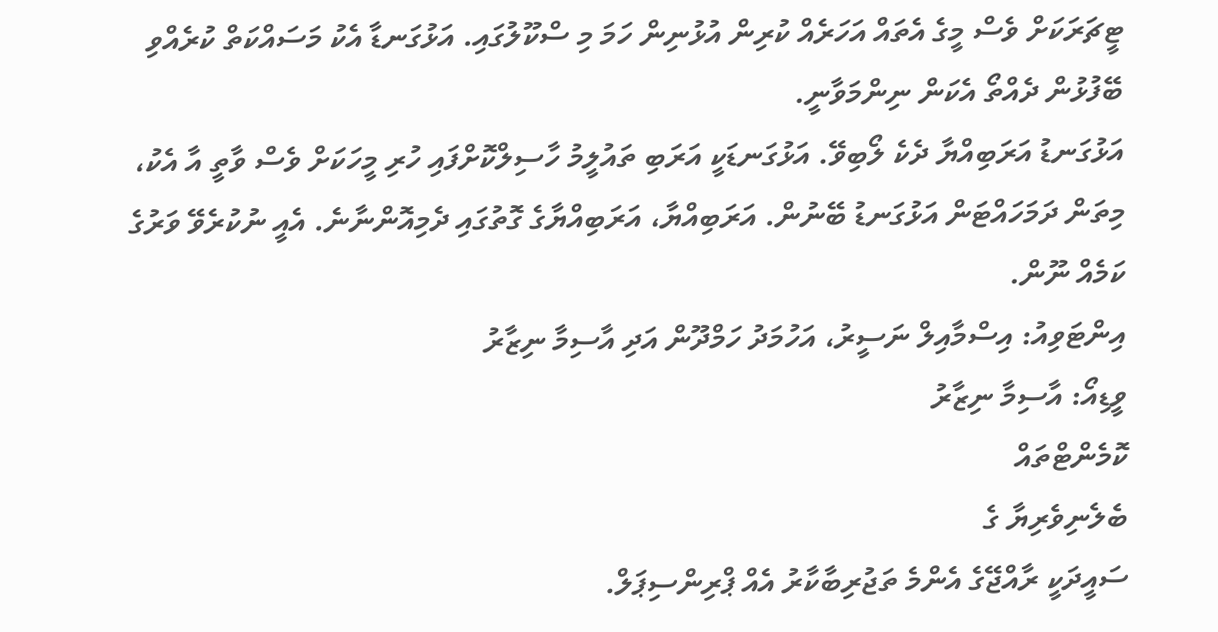ޓީޗަރަކަށް ވެސް މީގެ އެތައް އަހަރެއް ކުރިން އުޅުނިން ހަމަ މި ސްކޫލުގައި. އަޅުގަނޑާ އެކު މަސައްކަތް ކުރެއްވި ބޭފުޅުން ދެއްތޯ އެކަން ނިންމަވާނީ.
އަޅުގަނޑު އަރަބިއްޔާ ދެކެ ލޯބިވޭ. އަޅުގަނޑަކީ އަރަބި ތައުލީމު ހާސިލްކޮށްފައި ހުރި މީހަކަށް ވެސް ވާތީ އާ އެކު، މިތަން ދަމަހައްޓަން އަޅުގަނޑު ބޭނުން. އަރަބިއްޔާ، އަރަބިއްޔާގެ ގޮތުގައި ދެމިއޮންނާނެ. އެއީ ނުކުރެވޭ ވަރުގެ ކަމެއް ނޫން.
އިންޓަވިއު: އިސްމާއިލް ނަސީރު، އަހުމަދު ހަމްދޫން އަދި އާސިމާ ނިޒާރު
ވީޑިއޯ: އާސިމާ ނިޒާރު
ކޮމެންޓްތައް
ބެލެނިވެރިޔާ ގެ
ސައީދަކީ ރާއްޖޭގެ އެންމެ ތަޖުރިބާކާރު އެއް ޕްރިންސިޕަލް.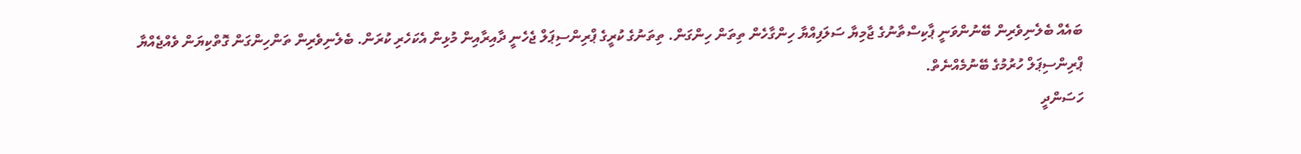ބައެއް ބެލެނިވެރިން ބޭނުންވަނީ ޕާކިސްތާނުގެ ޖާމިޔާ ސަލަފިއްޔާ ހިންގާހެން ތިތަން ހިންގަން. ތިތަނުގެ ކުރީގެ ޕްރިންސިޕަލް ޖެހެނީ ދާއިރާއިން މުޅިން އެކަހެރި ކުރަން. ބެލެނިވެރިން ތަންހިންގަން ގޮތްކިޔަން ވެއްޖެއްޔާ ޕްރިންސިޕަލް ހުރުމުގެ ބޭނުމެއްނެތް.
ހަސަންދީ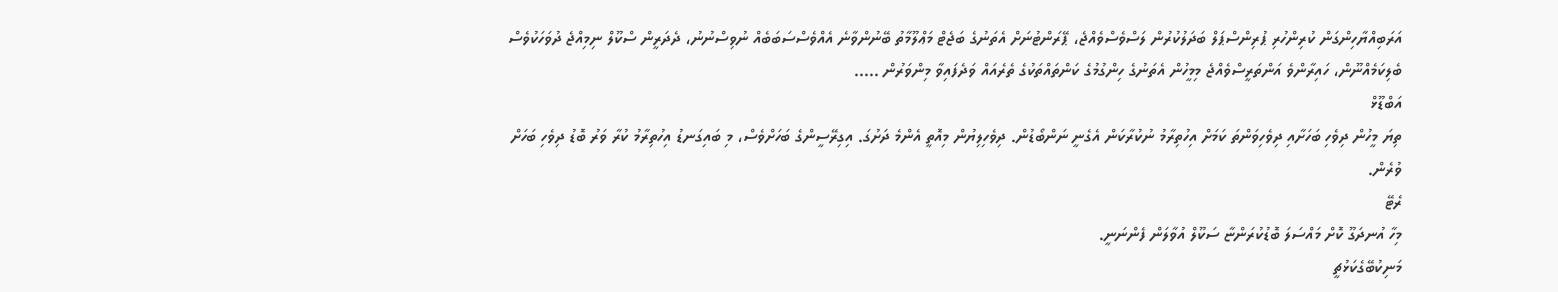އަރަބިއްޔާހިންގަން ކުރިންހުރި ޕުރިންސްޕަލް ބަދަލުކުރުން ލަސްވެސްވެއްޖެ، ޕޭރަންޓުނަށް އެތަނުގެ ބަޖެޓް މަޢްލޫމާތު ބޭނުންވާނެ އެއްވެސްސަބަބެއް ނުވިސްނުނު، ދެދަރީން ސްކޫލް ނިމިއްޖެ ދުވަހަކުވެސް ބެލިކަމެއްނޫން، ހައިރާންވެ އަންތަރީސްވެއްޖެ މިމީހުން އެތަނުގެ ހިންގުމުގެ ކަންތައްތަކުގެ ތެރެއައް ވަދެފައިވާ މިންވަރުން .....
އަބްޑޫޅް
ތިޔަ މީހުން ދިވެހި ބަހަށާއި ދިވެހިވަންތަ ކަމަށް އިހުތިރާމު ނުކުރާކަން އެގެނީ ނަންބޯޑުން. ދިވެހިލިޔުން މިއޮތީ އެންމެ ދަށުގަ. އިގިރޭސީންގެ ބަހަށްވެސް، މި ބައިގަނޑު އިހުތިރާމު ކުރާ ވަރު ބޮޑު ދިވެހި ބަހަށް ވުރެން.
ރެޓޭ
މިހާ އުނދަގޫ ކޮށް މައްސަލަ ބޮޑުކުރަންޏާ ސަކޫލް އުވާލަން ފެންނަނީ.
މަނިކުބޭގެކަޅުޗީ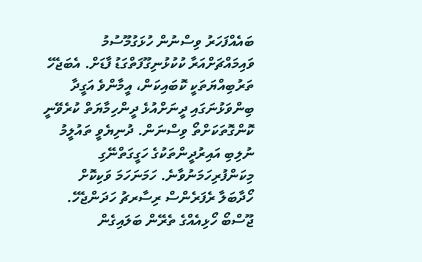ބައެއްފަހަރު ވިސްނުން ހުޅަގުމޫސުމު ވައިމައްޗަށްއަރާ ކުކުޅުނިގޫފަތްގަޑު ފާޑަށް. އެބަޖެހޭ ތަރުބިއްޔަތަކީ ކޮބައިކަން، އީމާންވެ އަގީދާ ބިންވަޅުނަގައި ދީނަށްއުޅެ ދީންހިމާޔަތް ކުރެވޭނީ ކޮންގޮތަކަށްތޯ ވިސްނަން. ދުނިޔެވީ ތައުލީމު ނުލިބި އައިރުދީންތަކުގެ ހަގީގަތްނޭގި މިކަންފުރިހަމަނުވާނެ. ހަމަނަހަމަ ވަކިކޮށް ހޯދާބަލާ ރެފަރެންސް ރިސާރޗު ހަދަންޖެހޭ. ޖޫސްބޯ ހޯޅިއެއްގެ ތެރޭން ބަލައިގެން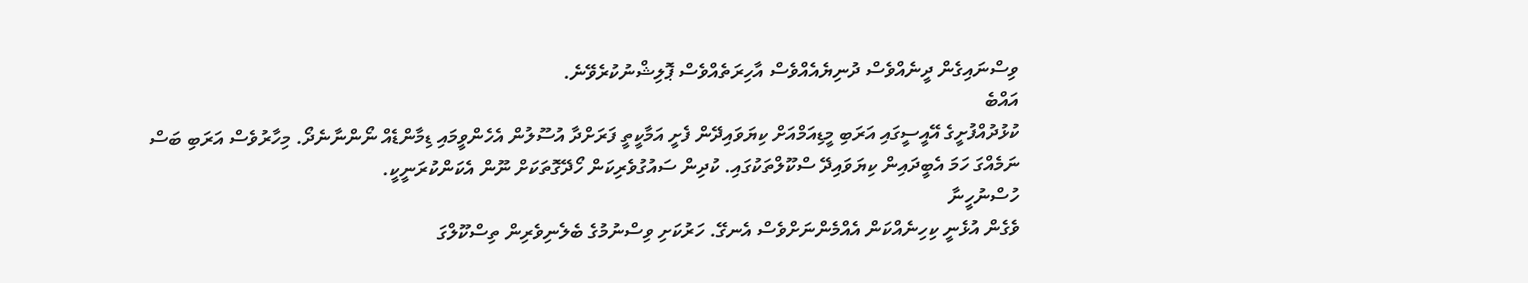ވިސްނައިގެން ދީނެއްވެސް ދުނިޔެއެއްވެސް އާހިރަތެއްވެސް ޕޮލިޝްނުކުރެވޭނެ.
އައްބެ
ކުޅުދުއްފުށީގެ އޭއީސީގައި އަރަބި މީޑިއަމްއަށް ކިޔަވައިދޭން ފެށީ އަމާކީތީ ފަރަށްދާ އުސޫލުން އެހެންވީމައި ޑިމާންޑެއް ނޯންނާނެދޯ. މިހާރުވެސް އަރަބި ބަސް ނަމެއްގަ ހަމަ އެބީދައިން ކިޔަވައިދޭ ސްކޫލްތަކުގައި. ކުދިން ސައުގުވެރިކަން ހޯދޭގޮތަކަށް ނޫން އެކަންކުރަނީކީ.
ހުސްނުހީނާ
ވެގެން އުޅެނީ ކިހިނެއްކަން އެއްމެންނަށްވެސް އެނގޭ. ހަރުކަށި ވިސްނުމުގެ ބެލެނިވެރިން ތިސްކޫލްގަ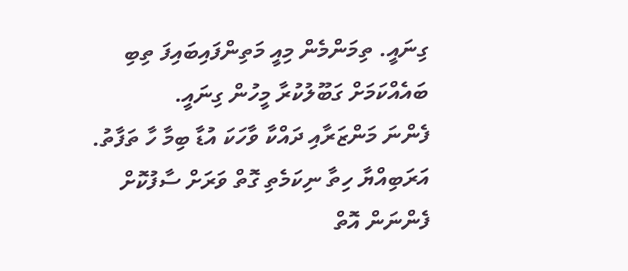ގިނައީ. ތިމަންމެން މިއީ މަތިންފައިބައިފަ ތިބި ބައެއްކަމަށް ގަބޫލުކުރާ މީހުން ގިނައީ.
ފެންނަ މަންޒަރާއި ދައްކާ ވާހަކަ އުޑާ ބިމާ ހާ ތަފާތު. އަރަބިއްޔާ ހިތާ ނިކަމެތި ގޮތް ވަރަށް ސާފުކޮށް ފެންނަން އޮތް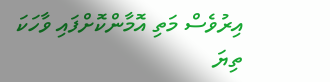އިރުވެސް މަތި އޮމާންކޮށްފައި ވާހަކަ ތިޔަ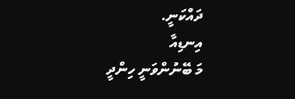ދައްކަނީ.
އިނޑިއާ
މަ ބޭނުންވަނީ ހިންދީ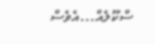ސްކޫލެއް...އެވެސް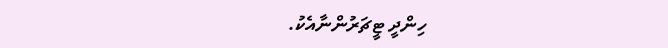ހިންދީ ޓީޗަރުންނާއެކު.